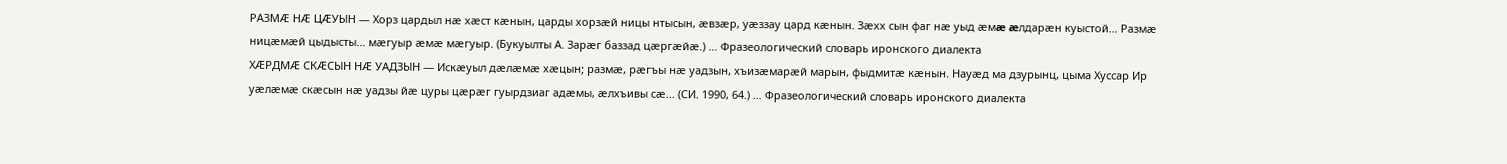РАЗМÆ НÆ ЦÆУЫН — Хорз цардыл нæ хæст кæнын, царды хорзæй ницы нтысын, æвзæр, уæззау цард кæнын. Зæхх сын фаг нæ уыд æмæ æлдарæн куыстой... Размæ ницæмæй цыдысты... мæгуыр æмæ мæгуыр. (Букуылты А. Зарæг баззад цæргæйæ.) … Фразеологический словарь иронского диалекта
ХÆРДМÆ СКÆСЫН НÆ УАДЗЫН — Искæуыл дæлæмæ хæцын; размæ, рæгъы нæ уадзын, хъизæмарæй марын, фыдмитæ кæнын. Науæд ма дзурынц, цыма Хуссар Ир уæлæмæ скæсын нæ уадзы йæ цуры цæрæг гуырдзиаг адæмы, æлхъивы сæ... (СИ. 1990, 64.) … Фразеологический словарь иронского диалекта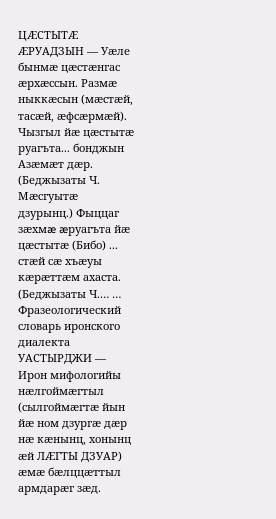ЦÆСТЫТÆ ÆРУАДЗЫН — Уæле бынмæ цæстæнгас æрхæссын. Размæ ныккæсын (мæстæй, тасæй, æфсæрмæй). Чызгыл йæ цæстытæ руагъта... бонджын Азæмæт дæр. (Беджызаты Ч. Мæсгуытæ дзурынц.) Фыццаг зæхмæ æруагъта йæ цæстытæ (Бибо) ... стæй сæ хъæуы кæрæттæм ахаста. (Беджызаты Ч.… … Фразеологический словарь иронского диалекта
УАСТЫРДЖИ — Ирон мифологийы нæлгоймæгтыл (сылгоймæгтæ йын йæ ном дзургæ дæр нæ кæнынц, хонынц æй ЛÆГТЫ ДЗУАР) æмæ бæлццæттыл армдарæг зæд.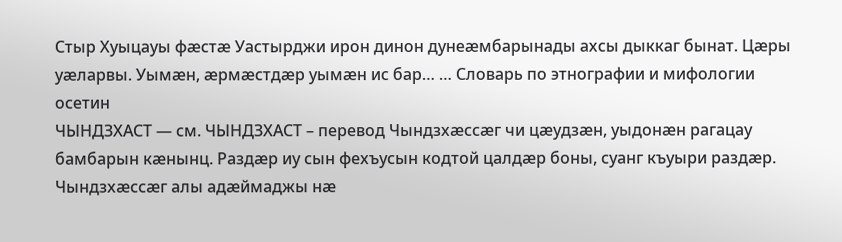Стыр Хуыцауы фæстæ Уастырджи ирон динон дунеæмбарынады ахсы дыккаг бынат. Цæры уæларвы. Уымæн, æрмæстдæр уымæн ис бар… … Словарь по этнографии и мифологии осетин
ЧЫНДЗХАСТ — см. ЧЫНДЗХАСТ – перевод Чындзхæссæг чи цæудзæн, уыдонæн рагацау бамбарын кæнынц. Раздæр иу сын фехъусын кодтой цалдæр боны, суанг къуыри раздæр. Чындзхæссæг алы адæймаджы нæ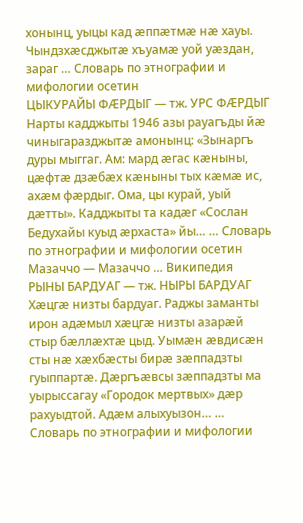хонынц, уыцы кад æппæтмæ нæ хауы. Чындзхæсджытæ хъуамæ уой уæздан, зараг … Словарь по этнографии и мифологии осетин
ЦЫКУРАЙЫ ФÆРДЫГ — тж. УРС ФÆРДЫГ Нарты кадджыты 1946 азы рауагъды йæ чиныгаразджытæ амонынц: «Зынаргъ дуры мыггаг. Ам: мард æгас кæныны, цæфтæ дзæбæх кæныны тых кæмæ ис, ахæм фæрдыг. Ома, цы курай, уый дæтты». Кадджыты та кадæг «Сослан Бедухайы куыд æрхаста» йы… … Словарь по этнографии и мифологии осетин
Мазаччо — Мазаччо … Википедия
РЫНЫ БАРДУАГ — тж. НЫРЫ БАРДУАГ Хæцгæ низты бардуаг. Раджы заманты ирон адæмыл хæцгæ низты азарæй стыр бæллæхтæ цыд. Уымæн æвдисæн сты нæ хæхбæсты бирæ зæппадзты гуыппартæ. Дæргъæвсы зæппадзты ма уырыссагау «Городок мертвых» дæр рахуыдтой. Адæм алыхуызон… … Словарь по этнографии и мифологии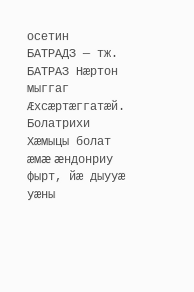осетин
БАТРАДЗ — тж. БАТРАЗ Нæртон мыггаг Æхсæртæггатæй. Болатрихи Хæмыцы болат æмæ æндонриу фырт, йæ дыууæ уæны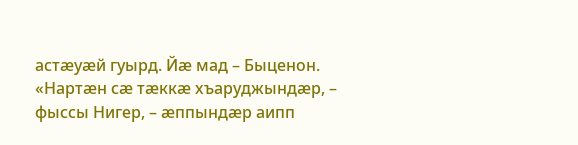астæуæй гуырд. Йæ мад – Быценон. «Нартæн сæ тæккæ хъаруджындæр, – фыссы Нигер, – æппындæр аипп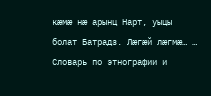кæмæ нæ арынц Нарт, уыцы болат Батрадз. Лæгæй лæгмæ… … Словарь по этнографии и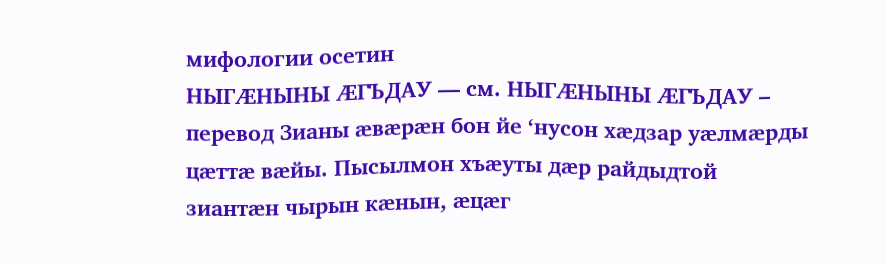мифологии осетин
НЫГÆНЫНЫ ÆГЪДАУ — см. НЫГÆНЫНЫ ÆГЪДАУ – перевод Зианы æвæрæн бон йе ‘нусон хæдзар уæлмæрды цæттæ вæйы. Пысылмон хъæуты дæр райдыдтой зиантæн чырын кæнын, æцæг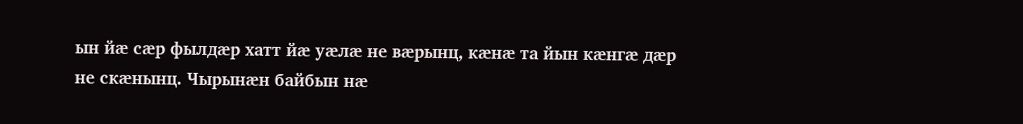ын йæ сæр фылдæр хатт йæ уæлæ не вæрынц, кæнæ та йын кæнгæ дæр не скæнынц. Чырынæн байбын нæ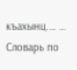къахынц.… … Словарь по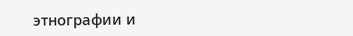этнографии и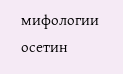мифологии осетин